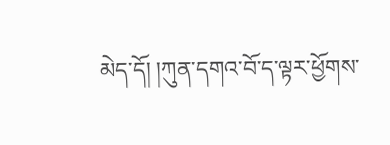མེད་དོ། །ཀུན་དགའ་བོ་ད་ལྟར་ཕྱོགས་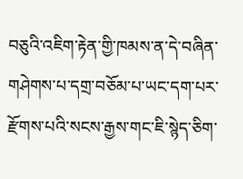བཅུའི་འཇིག་རྟེན་གྱི་ཁམས་ན་དེ་བཞིན་གཤེགས་པ་དགྲ་བཅོམ་པ་ཡང་དག་པར་རྫོགས་པའི་སངས་རྒྱས་གང་ཇི་སྙེད་ཅིག་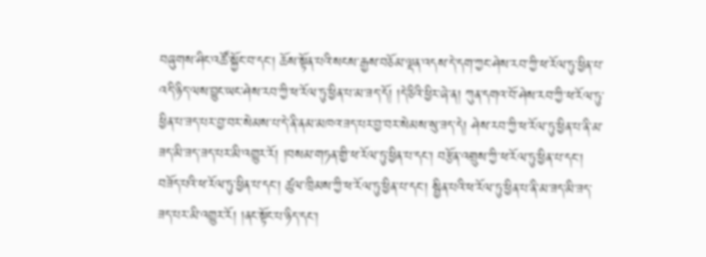བཞུགས་ཤིང་འཚོ་སྐྱོང་བ་དང་། ཆོས་སྟོན་པའི་སངས་རྒྱས་བཅོམ་ལྡན་འདས་དེ་དག་ཀྱང་ཤེས་རབ་ཀྱི་ཕ་རོལ་ཏུ་ཕྱིན་པ་འདི་ཉིད་ལས་བྱུང་ཡང་ཤེས་རབ་ཀྱི་ཕ་རོལ་ཏུ་ཕྱིན་པ་མ་ཟད་དོ། །དེ་ཅིའི་ཕྱིར་ཞེ་ན། ཀུན་དགའ་བོ་ཤེས་རབ་ཀྱི་ཕ་རོལ་ཏུ་ཕྱིན་པ་ཟད་པར་བྱ་བར་སེམས་པ་དེ་ནི་ནམ་མཁའ་ཟད་པར་བྱ་བར་སེམས་སུ་ཟད་དེ། ཤེས་རབ་ཀྱི་ཕ་རོལ་ཏུ་ཕྱིན་པ་ནི་མ་ཟད་མི་ཟད་ཟད་པར་མི་འགྱུར་རོ། །བསམ་གཏན་གྱི་ཕ་རོལ་ཏུ་ཕྱིན་པ་དང་། བརྩོན་འགྲུས་ཀྱི་ཕ་རོལ་ཏུ་ཕྱིན་པ་དང་། བཟོད་པའི་ཕ་རོལ་ཏུ་ཕྱིན་པ་དང་། ཚུལ་ཁྲིམས་ཀྱི་ཕ་རོལ་ཏུ་ཕྱིན་པ་དང་། སྦྱིན་པའི་ཕ་རོལ་ཏུ་ཕྱིན་པ་ནི་མ་ཟད་མི་ཟད་ཟད་པར་མི་འགྱུར་རོ། །ནང་སྟོང་པ་ཉིད་དང་།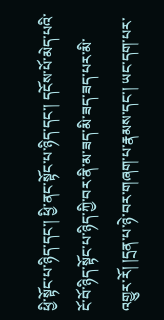ཕྱི་སྟོང་པ་ཉིད་དང་། ཕྱི་ནང་སྟོང་པ་ཉིད་དང་། དངོས་པོ་མེད་པའི་ངོ་བོ་ཉིད་སྟོང་པ་ཉིད་ཀྱི་བར་ནི་མ་ཟད་མི་ཟད་ཟད་པར་མི་འགྱུར་རོ། །དྲན་པ་ཉེ་བར་གཞག་པ་རྣམས་དང་། ཡང་དག་པར་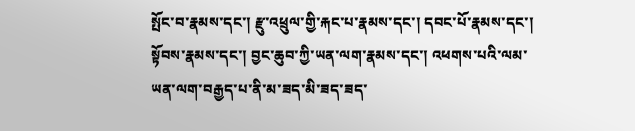སྤོང་བ་རྣམས་དང་། རྫུ་འཕྲུལ་གྱི་རྐང་པ་རྣམས་དང་། དབང་པོ་རྣམས་དང་། སྟོབས་རྣམས་དང་། བྱང་ཆུབ་ཀྱི་ཡན་ལག་རྣམས་དང་། འཕགས་པའི་ལམ་ཡན་ལག་བརྒྱད་པ་ནི་མ་ཟད་མི་ཟད་ཟད་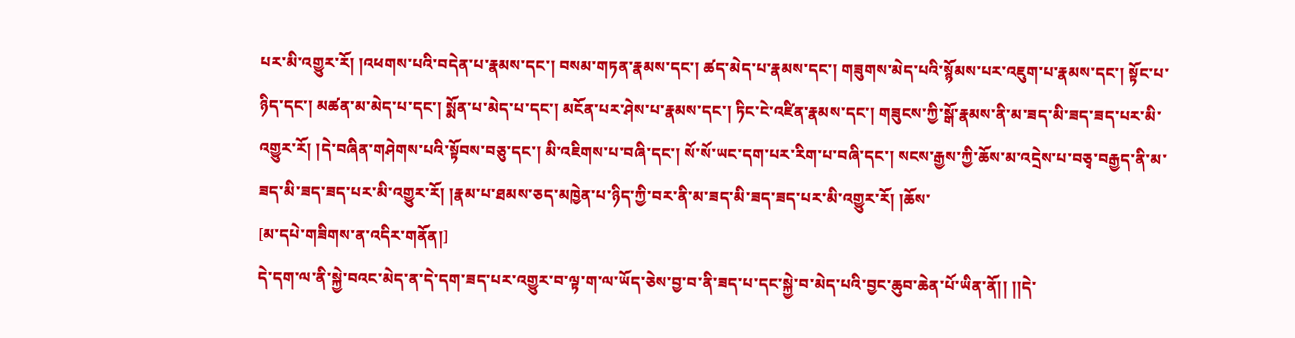པར་མི་འགྱུར་རོ། །འཕགས་པའི་བདེན་པ་རྣམས་དང་། བསམ་གཏན་རྣམས་དང་། ཚད་མེད་པ་རྣམས་དང་། གཟུགས་མེད་པའི་སྙོམས་པར་འཇུག་པ་རྣམས་དང་། སྟོང་པ་ཉིད་དང་། མཚན་མ་མེད་པ་དང་། སྨོན་པ་མེད་པ་དང་། མངོན་པར་ཤེས་པ་རྣམས་དང་། ཏིང་ངེ་འཛིན་རྣམས་དང་། གཟུངས་ཀྱི་སྒོ་རྣམས་ནི་མ་ཟད་མི་ཟད་ཟད་པར་མི་འགྱུར་རོ། །དེ་བཞིན་གཤེགས་པའི་སྟོབས་བཅུ་དང་། མི་འཇིགས་པ་བཞི་དང་། སོ་སོ་ཡང་དག་པར་རིག་པ་བཞི་དང་། སངས་རྒྱས་ཀྱི་ཆོས་མ་འདྲེས་པ་བཅྭ་བརྒྱད་ནི་མ་ཟད་མི་ཟད་ཟད་པར་མི་འགྱུར་རོ། །རྣམ་པ་ཐམས་ཅད་མཁྱེན་པ་ཉིད་ཀྱི་བར་ནི་མ་ཟད་མི་ཟད་ཟད་པར་མི་འགྱུར་རོ། །ཆོས་
[མ་དཔེ་གཟིགས་ན་འདིར་གནོན།]
དེ་དག་ལ་ནི་སྐྱེ་བའང་མེད་ན་དེ་དག་ཟད་པར་འགྱུར་བ་ལྟ་ག་ལ་ཡོད་ཅེས་བྱ་བ་ནི་ཟད་པ་དང་སྐྱེ་བ་མེད་པའི་བྱང་ཆུབ་ཆེན་པོ་ཡིན་ནོ།། །།དེ་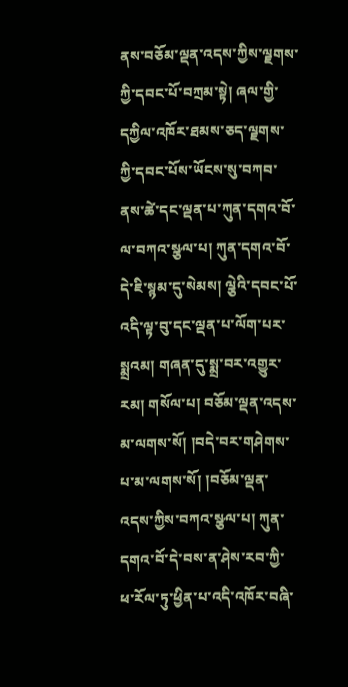ནས་བཅོམ་ལྡན་འདས་ཀྱིས་ལྗགས་ཀྱི་དབང་པོ་བཀྲམ་སྟེ། ཞལ་གྱི་དཀྱིལ་འཁོར་ཐམས་ཅད་ལྗགས་ཀྱི་དབང་པོས་ཡོངས་སུ་བཀབ་ནས་ཚེ་དང་ལྡན་པ་ཀུན་དགའ་བོ་ལ་བཀའ་སྩལ་པ། ཀུན་དགའ་བོ་དེ་ཇི་སྙམ་དུ་སེམས། ལྕེའི་དབང་པོ་འདི་ལྟ་བུ་དང་ལྡན་པ་ལོག་པར་སྨྲའམ། གཞན་དུ་སྨྲ་བར་འགྱུར་རམ། གསོལ་པ། བཅོམ་ལྡན་འདས་མ་ལགས་སོ། །བདེ་བར་གཤེགས་པ་མ་ལགས་སོ། །བཅོམ་ལྡན་འདས་ཀྱིས་བཀའ་སྩལ་པ། ཀུན་དགའ་བོ་དེ་བས་ན་ཤེས་རབ་ཀྱི་ཕ་རོལ་ཏུ་ཕྱིན་པ་འདི་འཁོར་བཞི་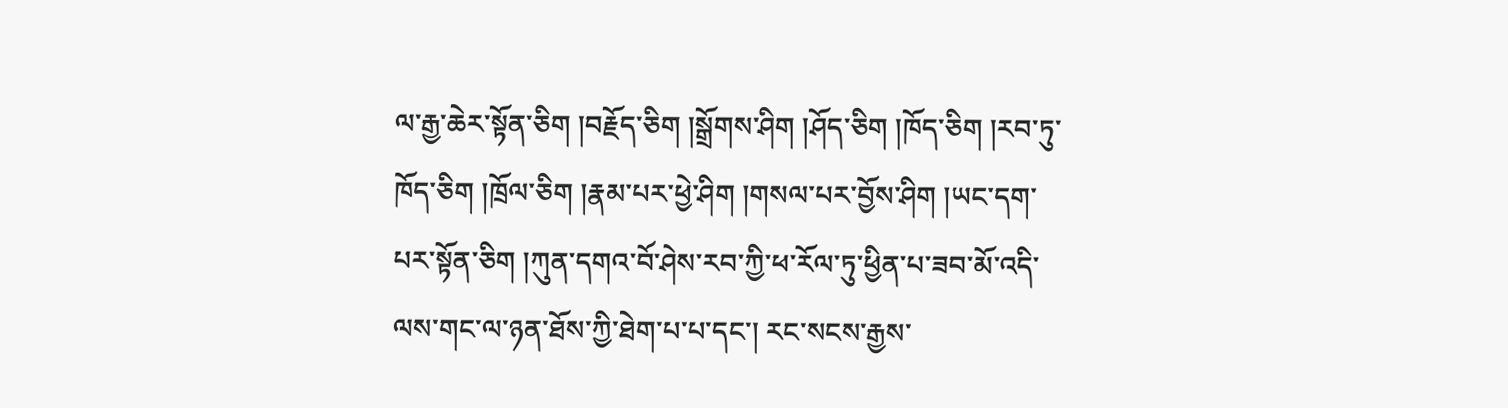ལ་རྒྱ་ཆེར་སྟོན་ཅིག །བརྗོད་ཅིག །སྒྲོགས་ཤིག །ཤོད་ཅིག །ཁོད་ཅིག །རབ་ཏུ་ཁོད་ཅིག །ཁྲོལ་ཅིག །རྣམ་པར་ཕྱེ་ཤིག །གསལ་པར་བྱོས་ཤིག །ཡང་དག་པར་སྟོན་ཅིག །ཀུན་དགའ་བོ་ཤེས་རབ་ཀྱི་ཕ་རོལ་ཏུ་ཕྱིན་པ་ཟབ་མོ་འདི་ལས་གང་ལ་ཉན་ཐོས་ཀྱི་ཐེག་པ་པ་དང་། རང་སངས་རྒྱས་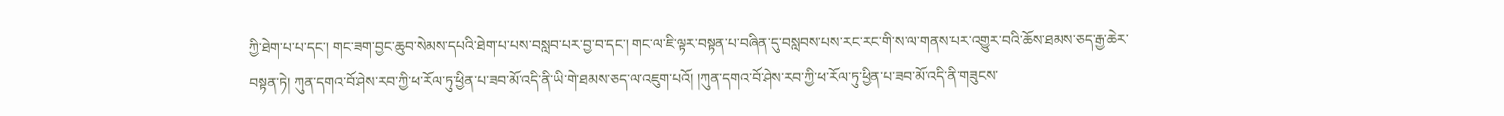ཀྱི་ཐེག་པ་པ་དང་། གང་ཟག་བྱང་ཆུབ་སེམས་དཔའི་ཐེག་པ་པས་བསླབ་པར་བྱ་བ་དང་། གང་ལ་ཇི་ལྟར་བསྟན་པ་བཞིན་དུ་བསླབས་པས་རང་རང་གི་ས་ལ་གནས་པར་འགྱུར་བའི་ཆོས་ཐམས་ཅད་རྒྱ་ཆེར་བསྟན་ཏེ། ཀུན་དགའ་བོ་ཤེས་རབ་ཀྱི་ཕ་རོལ་ཏུ་ཕྱིན་པ་ཟབ་མོ་འདི་ནི་ཡི་གེ་ཐམས་ཅད་ལ་འཇུག་པའོ། །ཀུན་དགའ་བོ་ཤེས་རབ་ཀྱི་ཕ་རོལ་ཏུ་ཕྱིན་པ་ཟབ་མོ་འདི་ནི་གཟུངས་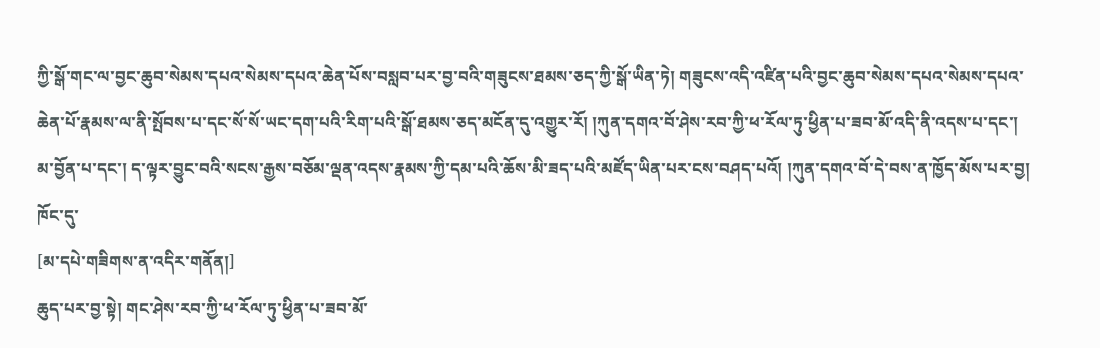ཀྱི་སྒོ་གང་ལ་བྱང་ཆུབ་སེམས་དཔའ་སེམས་དཔའ་ཆེན་པོས་བསླབ་པར་བྱ་བའི་གཟུངས་ཐམས་ཅད་ཀྱི་སྒོ་ཡིན་ཏེ། གཟུངས་འདི་འཛིན་པའི་བྱང་ཆུབ་སེམས་དཔའ་སེམས་དཔའ་ཆེན་པོ་རྣམས་ལ་ནི་སྤོབས་པ་དང་སོ་སོ་ཡང་དག་པའི་རིག་པའི་སྒོ་ཐམས་ཅད་མངོན་དུ་འགྱུར་རོ། །ཀུན་དགའ་བོ་ཤེས་རབ་ཀྱི་ཕ་རོལ་ཏུ་ཕྱིན་པ་ཟབ་མོ་འདི་ནི་འདས་པ་དང་། མ་བྱོན་པ་དང་། ད་ལྟར་བྱུང་བའི་སངས་རྒྱས་བཅོམ་ལྡན་འདས་རྣམས་ཀྱི་དམ་པའི་ཆོས་མི་ཟད་པའི་མཛོད་ཡིན་པར་ངས་བཤད་པའོ། །ཀུན་དགའ་བོ་དེ་བས་ན་ཁྱོད་མོས་པར་བྱ། ཁོང་དུ་
[མ་དཔེ་གཟིགས་ན་འདིར་གནོན།]
ཆུད་པར་བྱ་སྟེ། གང་ཤེས་རབ་ཀྱི་ཕ་རོལ་ཏུ་ཕྱིན་པ་ཟབ་མོ་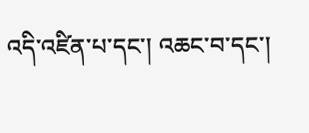འདི་འཛིན་པ་དང་། འཆང་བ་དང་།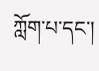ཀློག་པ་དང་།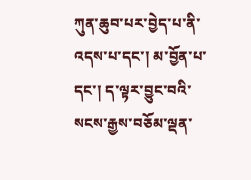ཀུན་ཆུབ་པར་བྱེད་པ་ནི་འདས་པ་དང་། མ་བྱོན་པ་དང་། ད་ལྟར་བྱུང་བའི་སངས་རྒྱས་བཅོམ་ལྡན་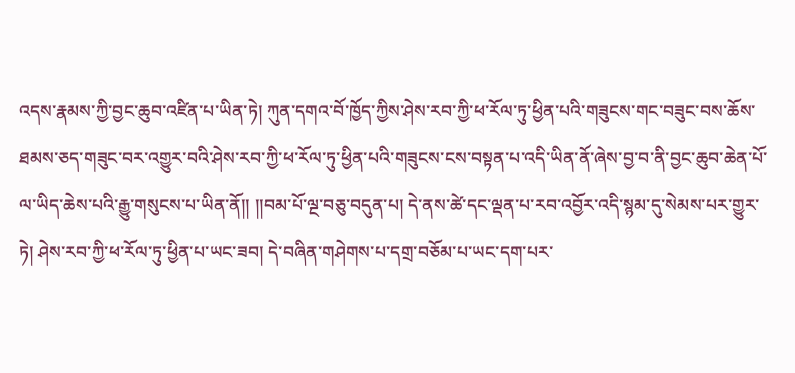འདས་རྣམས་ཀྱི་བྱང་ཆུབ་འཛིན་པ་ཡིན་ཏེ། ཀུན་དགའ་བོ་ཁྱོད་ཀྱིས་ཤེས་རབ་ཀྱི་ཕ་རོལ་ཏུ་ཕྱིན་པའི་གཟུངས་གང་བཟུང་བས་ཆོས་ཐམས་ཅད་གཟུང་བར་འགྱུར་བའི་ཤེས་རབ་ཀྱི་ཕ་རོལ་ཏུ་ཕྱིན་པའི་གཟུངས་ངས་བསྟན་པ་འདི་ཡིན་ནོ་ཞེས་བྱ་བ་ནི་བྱང་ཆུབ་ཆེན་པོ་ལ་ཡིད་ཆེས་པའི་རྒྱུ་གསུངས་པ་ཡིན་ནོ།། །།བམ་པོ་ལྔ་བཅུ་བདུན་པ། དེ་ནས་ཚེ་དང་ལྡན་པ་རབ་འབྱོར་འདི་སྙམ་དུ་སེམས་པར་གྱུར་ཏེ། ཤེས་རབ་ཀྱི་ཕ་རོལ་ཏུ་ཕྱིན་པ་ཡང་ཟབ། དེ་བཞིན་གཤེགས་པ་དགྲ་བཅོམ་པ་ཡང་དག་པར་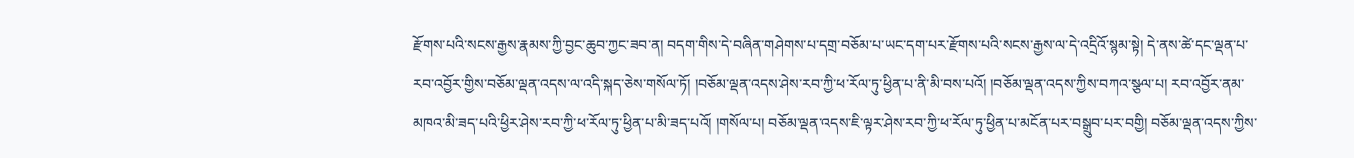རྫོགས་པའི་སངས་རྒྱས་རྣམས་ཀྱི་བྱང་ཆུབ་ཀྱང་ཟབ་ན། བདག་གིས་དེ་བཞིན་གཤེགས་པ་དགྲ་བཅོམ་པ་ཡང་དག་པར་རྫོགས་པའི་སངས་རྒྱས་ལ་དེ་འདྲིའོ་སྙམ་སྟེ། དེ་ནས་ཚེ་དང་ལྡན་པ་རབ་འབྱོར་གྱིས་བཅོམ་ལྡན་འདས་ལ་འདི་སྐད་ཅེས་གསོལ་ཏོ། །བཅོམ་ལྡན་འདས་ཤེས་རབ་ཀྱི་ཕ་རོལ་ཏུ་ཕྱིན་པ་ནི་མི་བས་པའོ། །བཅོམ་ལྡན་འདས་ཀྱིས་བཀའ་སྩལ་པ། རབ་འབྱོར་ནམ་མཁའ་མི་ཟད་པའི་ཕྱིར་ཤེས་རབ་ཀྱི་ཕ་རོལ་ཏུ་ཕྱིན་པ་མི་ཟད་པའོ། །གསོལ་པ། བཅོམ་ལྡན་འདས་ཇི་ལྟར་ཤེས་རབ་ཀྱི་ཕ་རོལ་ཏུ་ཕྱིན་པ་མངོན་པར་བསྒྲུབ་པར་བགྱི། བཅོམ་ལྡན་འདས་ཀྱིས་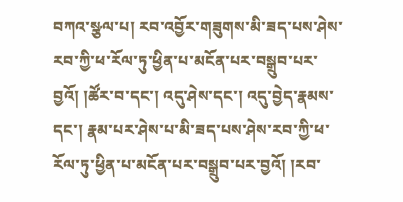བཀའ་སྩལ་པ། རབ་འབྱོར་གཟུགས་མི་ཟད་པས་ཤེས་རབ་ཀྱི་ཕ་རོལ་ཏུ་ཕྱིན་པ་མངོན་པར་བསྒྲུབ་པར་བྱའོ། །ཚོར་བ་དང་། འདུ་ཤེས་དང་། འདུ་བྱེད་རྣམས་དང་། རྣམ་པར་ཤེས་པ་མི་ཟད་པས་ཤེས་རབ་ཀྱི་ཕ་རོལ་ཏུ་ཕྱིན་པ་མངོན་པར་བསྒྲུབ་པར་བྱའོ། །རབ་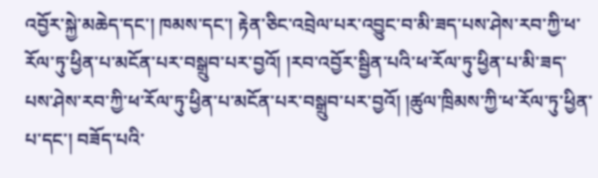འབྱོར་སྐྱེ་མཆེད་དང་། ཁམས་དང་། རྟེན་ཅིང་འབྲེལ་པར་འབྱུང་བ་མི་ཟད་པས་ཤེས་རབ་ཀྱི་ཕ་རོལ་ཏུ་ཕྱིན་པ་མངོན་པར་བསྒྲུབ་པར་བྱའོ། །རབ་འབྱོར་སྦྱིན་པའི་ཕ་རོལ་ཏུ་ཕྱིན་པ་མི་ཟད་པས་ཤེས་རབ་ཀྱི་ཕ་རོལ་ཏུ་ཕྱིན་པ་མངོན་པར་བསྒྲུབ་པར་བྱའོ། །ཚུལ་ཁྲིམས་ཀྱི་ཕ་རོལ་ཏུ་ཕྱིན་པ་དང་། བཟོད་པའི་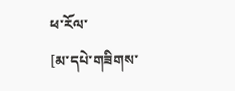ཕ་རོལ་
[མ་དཔེ་གཟིགས་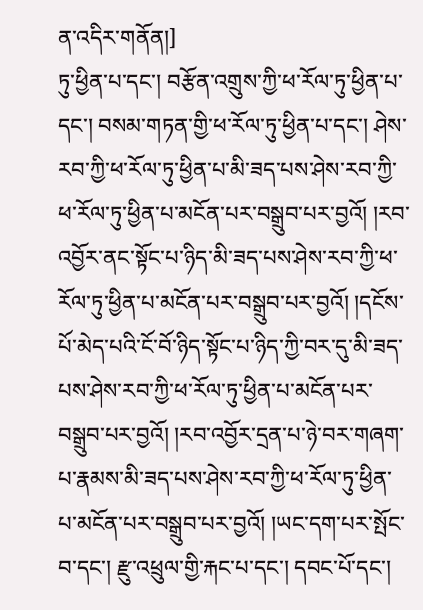ན་འདིར་གནོན།]
ཏུ་ཕྱིན་པ་དང་། བརྩོན་འགྲུས་ཀྱི་ཕ་རོལ་ཏུ་ཕྱིན་པ་དང་། བསམ་གཏན་གྱི་ཕ་རོལ་ཏུ་ཕྱིན་པ་དང་། ཤེས་རབ་ཀྱི་ཕ་རོལ་ཏུ་ཕྱིན་པ་མི་ཟད་པས་ཤེས་རབ་ཀྱི་ཕ་རོལ་ཏུ་ཕྱིན་པ་མངོན་པར་བསྒྲུབ་པར་བྱའོ། །རབ་འབྱོར་ནང་སྟོང་པ་ཉིད་མི་ཟད་པས་ཤེས་རབ་ཀྱི་ཕ་རོལ་ཏུ་ཕྱིན་པ་མངོན་པར་བསྒྲུབ་པར་བྱའོ། །དངོས་པོ་མེད་པའི་ངོ་བོ་ཉིད་སྟོང་པ་ཉིད་ཀྱི་བར་དུ་མི་ཟད་པས་ཤེས་རབ་ཀྱི་ཕ་རོལ་ཏུ་ཕྱིན་པ་མངོན་པར་བསྒྲུབ་པར་བྱའོ། །རབ་འབྱོར་དྲན་པ་ཉེ་བར་གཞག་པ་རྣམས་མི་ཟད་པས་ཤེས་རབ་ཀྱི་ཕ་རོལ་ཏུ་ཕྱིན་པ་མངོན་པར་བསྒྲུབ་པར་བྱའོ། །ཡང་དག་པར་སྤོང་བ་དང་། རྫུ་འཕྲུལ་གྱི་རྐང་པ་དང་། དབང་པོ་དང་།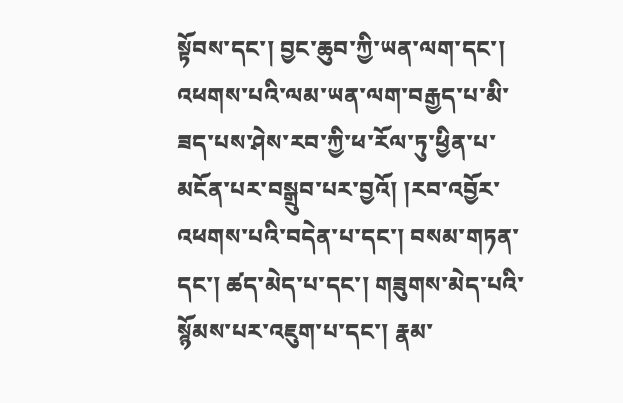སྟོབས་དང་། བྱང་ཆུབ་ཀྱི་ཡན་ལག་དང་། འཕགས་པའི་ལམ་ཡན་ལག་བརྒྱད་པ་མི་ཟད་པས་ཤེས་རབ་ཀྱི་ཕ་རོལ་ཏུ་ཕྱིན་པ་མངོན་པར་བསྒྲུབ་པར་བྱའོ། །རབ་འབྱོར་འཕགས་པའི་བདེན་པ་དང་། བསམ་གཏན་དང་། ཚད་མེད་པ་དང་། གཟུགས་མེད་པའི་སྙོམས་པར་འཇུག་པ་དང་། རྣམ་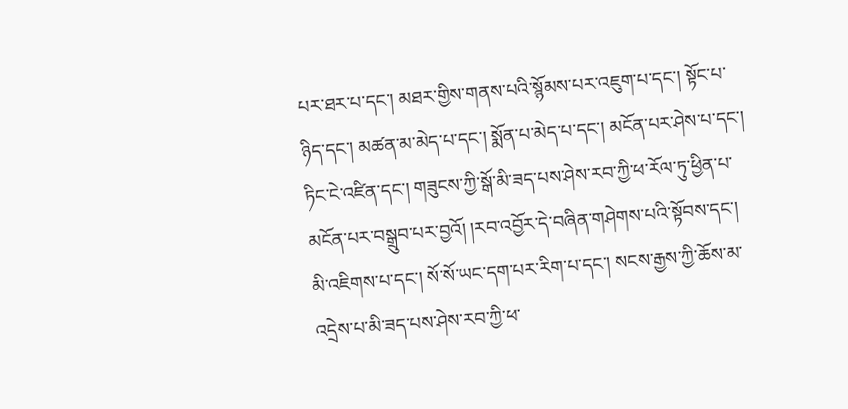པར་ཐར་པ་དང་། མཐར་གྱིས་གནས་པའི་སྙོམས་པར་འཇུག་པ་དང་། སྟོང་པ་ཉིད་དང་། མཚན་མ་མེད་པ་དང་། སྨོན་པ་མེད་པ་དང་། མངོན་པར་ཤེས་པ་དང་། ཏིང་ངེ་འཛིན་དང་། གཟུངས་ཀྱི་སྒོ་མི་ཟད་པས་ཤེས་རབ་ཀྱི་ཕ་རོལ་ཏུ་ཕྱིན་པ་མངོན་པར་བསྒྲུབ་པར་བྱའོ། །རབ་འབྱོར་དེ་བཞིན་གཤེགས་པའི་སྟོབས་དང་། མི་འཇིགས་པ་དང་། སོ་སོ་ཡང་དག་པར་རིག་པ་དང་། སངས་རྒྱས་ཀྱི་ཆོས་མ་འདྲེས་པ་མི་ཟད་པས་ཤེས་རབ་ཀྱི་ཕ་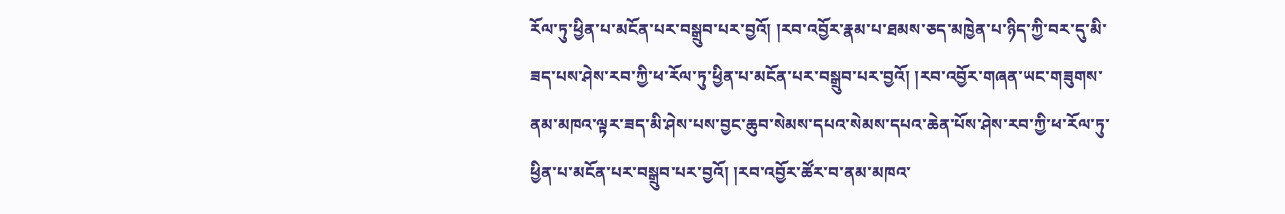རོལ་ཏུ་ཕྱིན་པ་མངོན་པར་བསྒྲུབ་པར་བྱའོ། །རབ་འབྱོར་རྣམ་པ་ཐམས་ཅད་མཁྱེན་པ་ཉིད་ཀྱི་བར་དུ་མི་ཟད་པས་ཤེས་རབ་ཀྱི་ཕ་རོལ་ཏུ་ཕྱིན་པ་མངོན་པར་བསྒྲུབ་པར་བྱའོ། །རབ་འབྱོར་གཞན་ཡང་གཟུགས་ནམ་མཁའ་ལྟར་ཟད་མི་ཤེས་པས་བྱང་ཆུབ་སེམས་དཔའ་སེམས་དཔའ་ཆེན་པོས་ཤེས་རབ་ཀྱི་ཕ་རོལ་ཏུ་ཕྱིན་པ་མངོན་པར་བསྒྲུབ་པར་བྱའོ། །རབ་འབྱོར་ཚོར་བ་ནམ་མཁའ་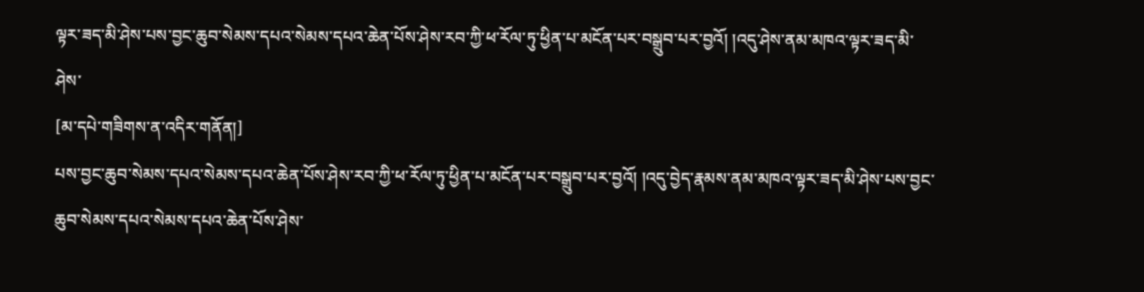ལྟར་ཟད་མི་ཤེས་པས་བྱང་ཆུབ་སེམས་དཔའ་སེམས་དཔའ་ཆེན་པོས་ཤེས་རབ་ཀྱི་ཕ་རོལ་ཏུ་ཕྱིན་པ་མངོན་པར་བསྒྲུབ་པར་བྱའོ། །འདུ་ཤེས་ནམ་མཁའ་ལྟར་ཟད་མི་ཤེས་
[མ་དཔེ་གཟིགས་ན་འདིར་གནོན།]
པས་བྱང་ཆུབ་སེམས་དཔའ་སེམས་དཔའ་ཆེན་པོས་ཤེས་རབ་ཀྱི་ཕ་རོལ་ཏུ་ཕྱིན་པ་མངོན་པར་བསྒྲུབ་པར་བྱའོ། །འདུ་བྱེད་རྣམས་ནམ་མཁའ་ལྟར་ཟད་མི་ཤེས་པས་བྱང་ཆུབ་སེམས་དཔའ་སེམས་དཔའ་ཆེན་པོས་ཤེས་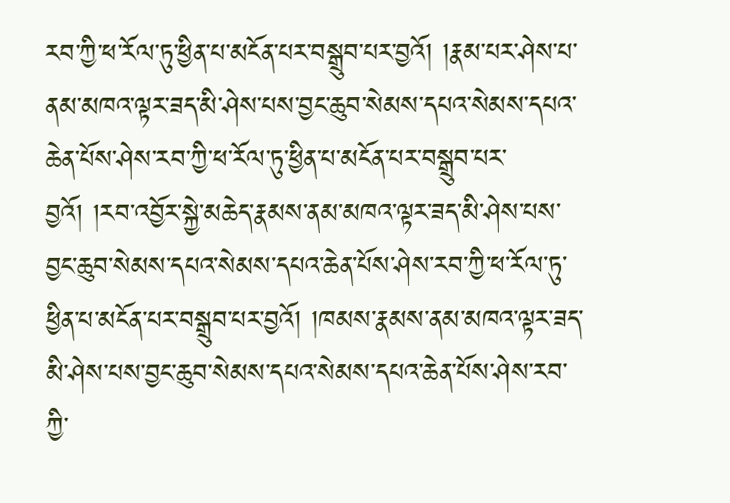རབ་ཀྱི་ཕ་རོལ་ཏུ་ཕྱིན་པ་མངོན་པར་བསྒྲུབ་པར་བྱའོ། །རྣམ་པར་ཤེས་པ་ནམ་མཁའ་ལྟར་ཟད་མི་ཤེས་པས་བྱང་ཆུབ་སེམས་དཔའ་སེམས་དཔའ་ཆེན་པོས་ཤེས་རབ་ཀྱི་ཕ་རོལ་ཏུ་ཕྱིན་པ་མངོན་པར་བསྒྲུབ་པར་བྱའོ། །རབ་འབྱོར་སྐྱེ་མཆེད་རྣམས་ནམ་མཁའ་ལྟར་ཟད་མི་ཤེས་པས་བྱང་ཆུབ་སེམས་དཔའ་སེམས་དཔའ་ཆེན་པོས་ཤེས་རབ་ཀྱི་ཕ་རོལ་ཏུ་ཕྱིན་པ་མངོན་པར་བསྒྲུབ་པར་བྱའོ། །ཁམས་རྣམས་ནམ་མཁའ་ལྟར་ཟད་མི་ཤེས་པས་བྱང་ཆུབ་སེམས་དཔའ་སེམས་དཔའ་ཆེན་པོས་ཤེས་རབ་ཀྱི་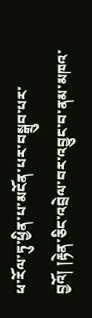ཕ་རོལ་ཏུ་ཕྱིན་པ་མངོན་པར་བསྒྲུབ་པར་བྱའོ། །རྟེན་ཅིང་འབྲེལ་བར་འབྱུང་བ་ནམ་མཁའ་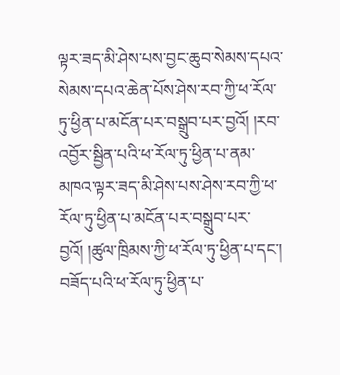ལྟར་ཟད་མི་ཤེས་པས་བྱང་ཆུབ་སེམས་དཔའ་སེམས་དཔའ་ཆེན་པོས་ཤེས་རབ་ཀྱི་ཕ་རོལ་ཏུ་ཕྱིན་པ་མངོན་པར་བསྒྲུབ་པར་བྱའོ། །རབ་འབྱོར་སྦྱིན་པའི་ཕ་རོལ་ཏུ་ཕྱིན་པ་ནམ་མཁའ་ལྟར་ཟད་མི་ཤེས་པས་ཤེས་རབ་ཀྱི་ཕ་རོལ་ཏུ་ཕྱིན་པ་མངོན་པར་བསྒྲུབ་པར་བྱའོ། །ཚུལ་ཁྲིམས་ཀྱི་ཕ་རོལ་ཏུ་ཕྱིན་པ་དང་། བཟོད་པའི་ཕ་རོལ་ཏུ་ཕྱིན་པ་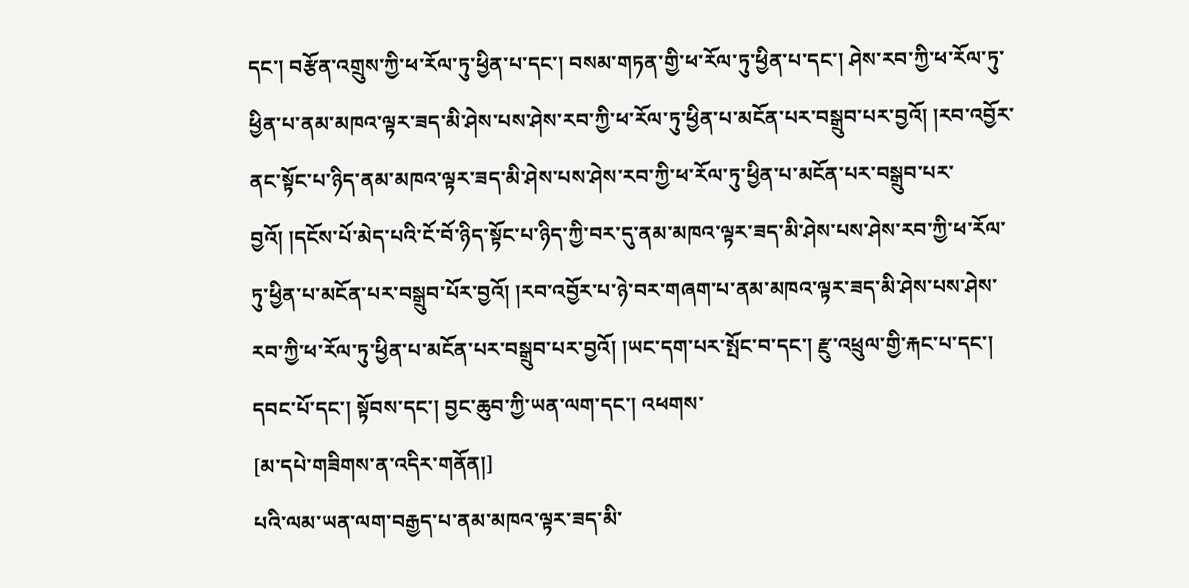དང་། བརྩོན་འགྲུས་ཀྱི་ཕ་རོལ་ཏུ་ཕྱིན་པ་དང་། བསམ་གཏན་གྱི་ཕ་རོལ་ཏུ་ཕྱིན་པ་དང་། ཤེས་རབ་ཀྱི་ཕ་རོལ་ཏུ་ཕྱིན་པ་ནམ་མཁའ་ལྟར་ཟད་མི་ཤེས་པས་ཤེས་རབ་ཀྱི་ཕ་རོལ་ཏུ་ཕྱིན་པ་མངོན་པར་བསྒྲུབ་པར་བྱའོ། །རབ་འབྱོར་ནང་སྟོང་པ་ཉིད་ནམ་མཁའ་ལྟར་ཟད་མི་ཤེས་པས་ཤེས་རབ་ཀྱི་ཕ་རོལ་ཏུ་ཕྱིན་པ་མངོན་པར་བསྒྲུབ་པར་བྱའོ། །དངོས་པོ་མེད་པའི་ངོ་བོ་ཉིད་སྟོང་པ་ཉིད་ཀྱི་བར་དུ་ནམ་མཁའ་ལྟར་ཟད་མི་ཤེས་པས་ཤེས་རབ་ཀྱི་ཕ་རོལ་ཏུ་ཕྱིན་པ་མངོན་པར་བསྒྲུབ་པོར་བྱའོ། །རབ་འབྱོར་པ་ཉེ་བར་གཞག་པ་ནམ་མཁའ་ལྟར་ཟད་མི་ཤེས་པས་ཤེས་རབ་ཀྱི་ཕ་རོལ་ཏུ་ཕྱིན་པ་མངོན་པར་བསྒྲུབ་པར་བྱའོ། །ཡང་དག་པར་སྤོང་བ་དང་། རྫུ་འཕྲུལ་གྱི་རྐང་པ་དང་། དབང་པོ་དང་། སྟོབས་དང་། བྱང་ཆུབ་ཀྱི་ཡན་ལག་དང་། འཕགས་
[མ་དཔེ་གཟིགས་ན་འདིར་གནོན།]
པའི་ལམ་ཡན་ལག་བརྒྱད་པ་ནམ་མཁའ་ལྟར་ཟད་མི་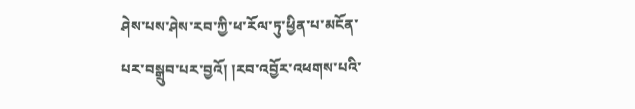ཤེས་པས་ཤེས་རབ་ཀྱི་ཕ་རོལ་ཏུ་ཕྱིན་པ་མངོན་པར་བསྒྲུབ་པར་བྱའོ། །རབ་འབྱོར་འཕགས་པའི་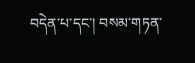བདེན་པ་དང་། བསམ་གཏན་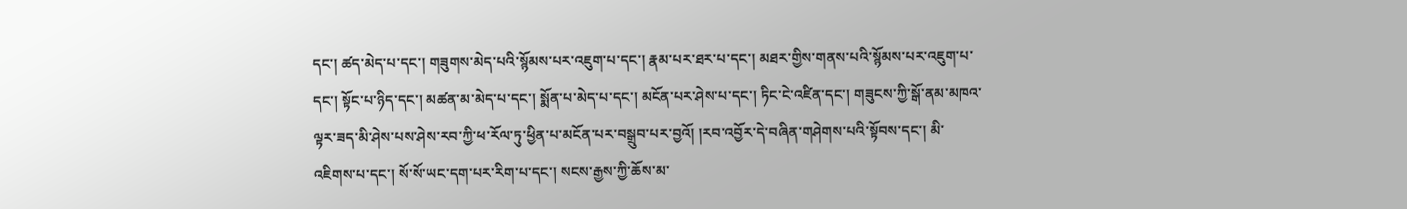དང་། ཚད་མེད་པ་དང་། གཟུགས་མེད་པའི་སྙོམས་པར་འཇུག་པ་དང་། རྣམ་པར་ཐར་པ་དང་། མཐར་གྱིས་གནས་པའི་སྙོམས་པར་འཇུག་པ་དང་། སྟོང་པ་ཉིད་དང་། མཚན་མ་མེད་པ་དང་། སྨོན་པ་མེད་པ་དང་། མངོན་པར་ཤེས་པ་དང་། ཏིང་ངེ་འཛིན་དང་། གཟུངས་ཀྱི་སྒོ་ནམ་མཁའ་ལྟར་ཟད་མི་ཤེས་པས་ཤེས་རབ་ཀྱི་ཕ་རོལ་ཏུ་ཕྱིན་པ་མངོན་པར་བསྒྲུབ་པར་བྱའོ། །རབ་འབྱོར་དེ་བཞིན་གཤེགས་པའི་སྟོབས་དང་། མི་འཇིགས་པ་དང་། སོ་སོ་ཡང་དག་པར་རིག་པ་དང་། སངས་རྒྱས་ཀྱི་ཆོས་མ་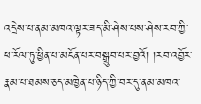འདྲེས་པ་ནམ་མཁའ་ལྟར་ཟད་མི་ཤེས་པས་ཤེས་རབ་ཀྱི་ཕ་རོལ་ཏུ་ཕྱིན་པ་མངོན་པར་བསྒྲུབ་པར་བྱའོ། །རབ་འབྱོར་རྣམ་པ་ཐམས་ཅད་མཁྱེན་པ་ཉིད་ཀྱི་བར་དུ་ནམ་མཁའ་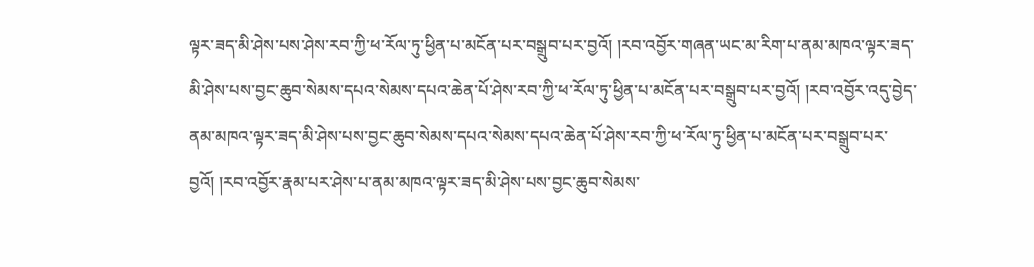ལྟར་ཟད་མི་ཤེས་པས་ཤེས་རབ་ཀྱི་ཕ་རོལ་ཏུ་ཕྱིན་པ་མངོན་པར་བསྒྲུབ་པར་བྱའོ། །རབ་འབྱོར་གཞན་ཡང་མ་རིག་པ་ནམ་མཁའ་ལྟར་ཟད་མི་ཤེས་པས་བྱང་ཆུབ་སེམས་དཔའ་སེམས་དཔའ་ཆེན་པོ་ཤེས་རབ་ཀྱི་ཕ་རོལ་ཏུ་ཕྱིན་པ་མངོན་པར་བསྒྲུབ་པར་བྱའོ། །རབ་འབྱོར་འདུ་བྱེད་ནམ་མཁའ་ལྟར་ཟད་མི་ཤེས་པས་བྱང་ཆུབ་སེམས་དཔའ་སེམས་དཔའ་ཆེན་པོ་ཤེས་རབ་ཀྱི་ཕ་རོལ་ཏུ་ཕྱིན་པ་མངོན་པར་བསྒྲུབ་པར་བྱའོ། །རབ་འབྱོར་རྣམ་པར་ཤེས་པ་ནམ་མཁའ་ལྟར་ཟད་མི་ཤེས་པས་བྱང་ཆུབ་སེམས་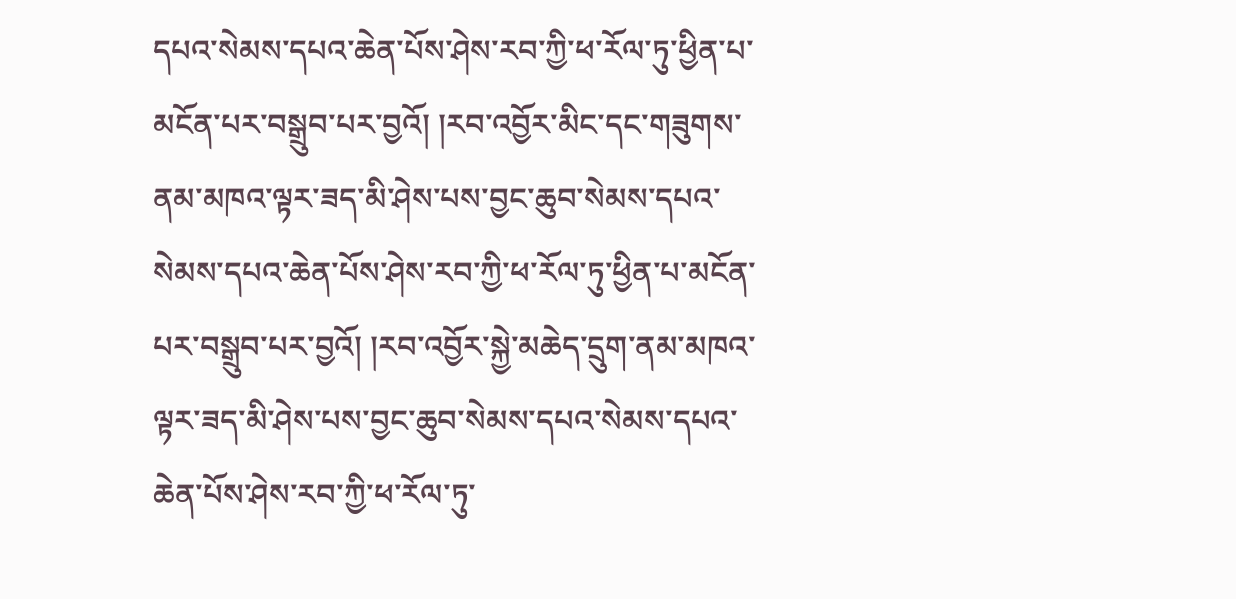དཔའ་སེམས་དཔའ་ཆེན་པོས་ཤེས་རབ་ཀྱི་ཕ་རོལ་ཏུ་ཕྱིན་པ་མངོན་པར་བསྒྲུབ་པར་བྱའོ། །རབ་འབྱོར་མིང་དང་གཟུགས་ནམ་མཁའ་ལྟར་ཟད་མི་ཤེས་པས་བྱང་ཆུབ་སེམས་དཔའ་སེམས་དཔའ་ཆེན་པོས་ཤེས་རབ་ཀྱི་ཕ་རོལ་ཏུ་ཕྱིན་པ་མངོན་པར་བསྒྲུབ་པར་བྱའོ། །རབ་འབྱོར་སྐྱེ་མཆེད་དྲུག་ནམ་མཁའ་ལྟར་ཟད་མི་ཤེས་པས་བྱང་ཆུབ་སེམས་དཔའ་སེམས་དཔའ་ཆེན་པོས་ཤེས་རབ་ཀྱི་ཕ་རོལ་ཏུ་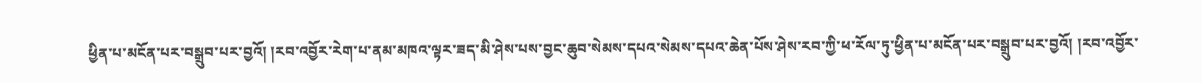ཕྱིན་པ་མངོན་པར་བསྒྲུབ་པར་བྱའོ། །རབ་འབྱོར་རེག་པ་ནམ་མཁའ་ལྟར་ཟད་མི་ཤེས་པས་བྱང་ཆུབ་སེམས་དཔའ་སེམས་དཔའ་ཆེན་པོས་ཤེས་རབ་ཀྱི་ཕ་རོལ་ཏུ་ཕྱིན་པ་མངོན་པར་བསྒྲུབ་པར་བྱའོ། །རབ་འབྱོར་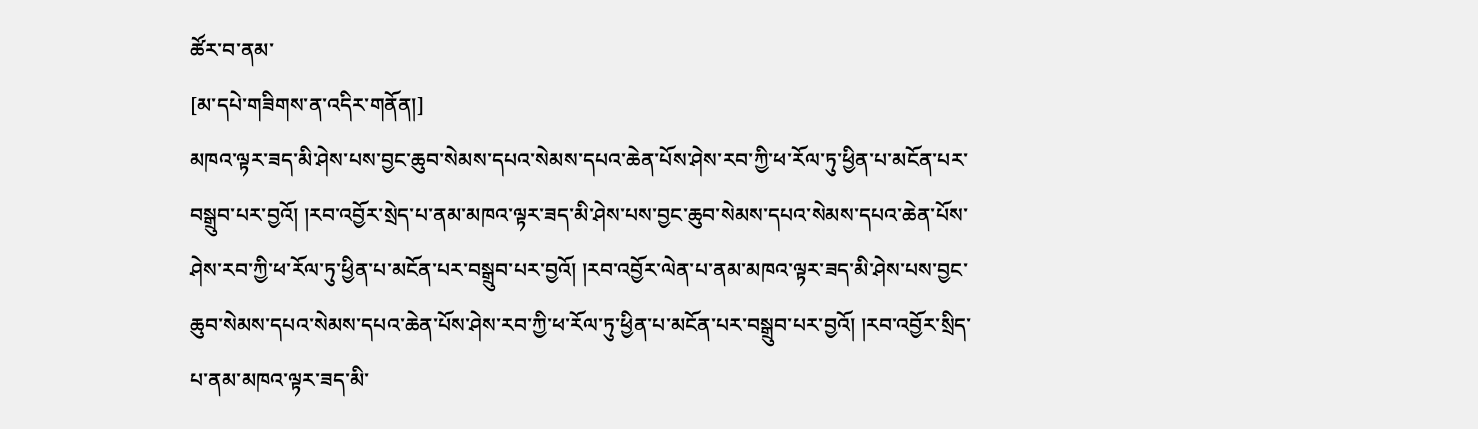ཚོར་བ་ནམ་
[མ་དཔེ་གཟིགས་ན་འདིར་གནོན།]
མཁའ་ལྟར་ཟད་མི་ཤེས་པས་བྱང་ཆུབ་སེམས་དཔའ་སེམས་དཔའ་ཆེན་པོས་ཤེས་རབ་ཀྱི་ཕ་རོལ་ཏུ་ཕྱིན་པ་མངོན་པར་བསྒྲུབ་པར་བྱའོ། །རབ་འབྱོར་སྲེད་པ་ནམ་མཁའ་ལྟར་ཟད་མི་ཤེས་པས་བྱང་ཆུབ་སེམས་དཔའ་སེམས་དཔའ་ཆེན་པོས་ཤེས་རབ་ཀྱི་ཕ་རོལ་ཏུ་ཕྱིན་པ་མངོན་པར་བསྒྲུབ་པར་བྱའོ། །རབ་འབྱོར་ལེན་པ་ནམ་མཁའ་ལྟར་ཟད་མི་ཤེས་པས་བྱང་ཆུབ་སེམས་དཔའ་སེམས་དཔའ་ཆེན་པོས་ཤེས་རབ་ཀྱི་ཕ་རོལ་ཏུ་ཕྱིན་པ་མངོན་པར་བསྒྲུབ་པར་བྱའོ། །རབ་འབྱོར་སྲིད་པ་ནམ་མཁའ་ལྟར་ཟད་མི་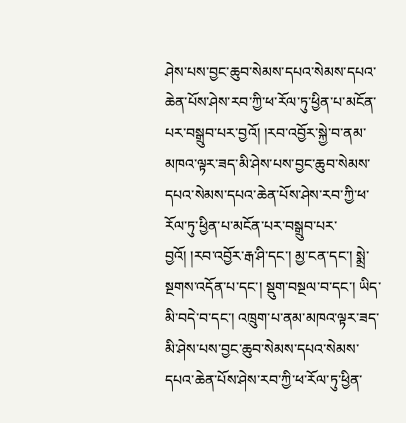ཤེས་པས་བྱང་ཆུབ་སེམས་དཔའ་སེམས་དཔའ་ཆེན་པོས་ཤེས་རབ་ཀྱི་ཕ་རོལ་ཏུ་ཕྱིན་པ་མངོན་པར་བསྒྲུབ་པར་བྱའོ། །རབ་འབྱོར་སྐྱེ་བ་ནམ་མཁའ་ལྟར་ཟད་མི་ཤེས་པས་བྱང་ཆུབ་སེམས་དཔའ་སེམས་དཔའ་ཆེན་པོས་ཤེས་རབ་ཀྱི་ཕ་རོལ་ཏུ་ཕྱིན་པ་མངོན་པར་བསྒྲུབ་པར་བྱའོ། །རབ་འབྱོར་རྒ་ཤི་དང་། མྱ་ངན་དང་། སྨྲེ་སྔགས་འདོན་པ་དང་། སྡུག་བསྔལ་བ་དང་། ཡིད་མི་བདེ་བ་དང་། འཁྲུག་པ་ནམ་མཁའ་ལྟར་ཟད་མི་ཤེས་པས་བྱང་ཆུབ་སེམས་དཔའ་སེམས་དཔའ་ཆེན་པོས་ཤེས་རབ་ཀྱི་ཕ་རོལ་ཏུ་ཕྱིན་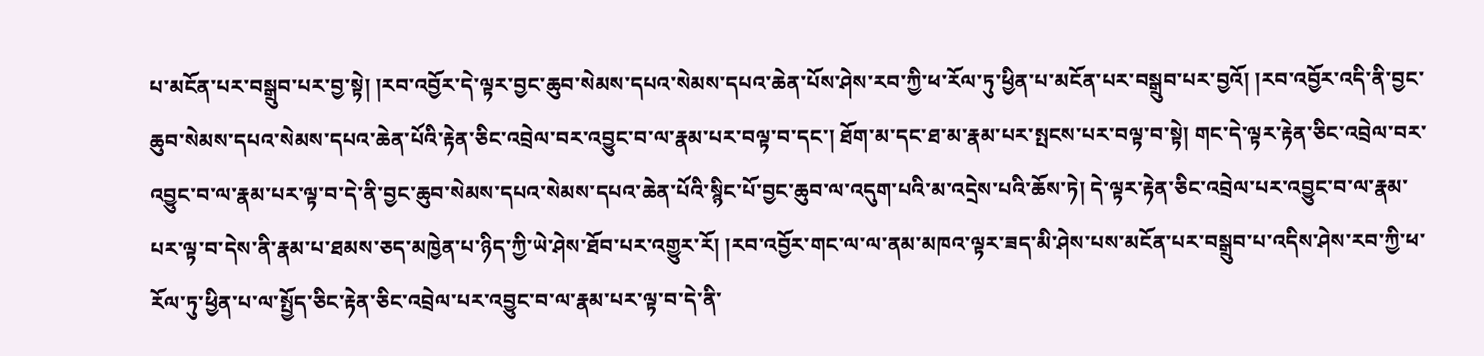པ་མངོན་པར་བསྒྲུབ་པར་བྱ་སྟེ། །རབ་འབྱོར་དེ་ལྟར་བྱང་ཆུབ་སེམས་དཔའ་སེམས་དཔའ་ཆེན་པོས་ཤེས་རབ་ཀྱི་ཕ་རོལ་ཏུ་ཕྱིན་པ་མངོན་པར་བསྒྲུབ་པར་བྱའོ། །རབ་འབྱོར་འདི་ནི་བྱང་ཆུབ་སེམས་དཔའ་སེམས་དཔའ་ཆེན་པོའི་རྟེན་ཅིང་འབྲེལ་བར་འབྱུང་བ་ལ་རྣམ་པར་བལྟ་བ་དང་། ཐོག་མ་དང་ཐ་མ་རྣམ་པར་སྤངས་པར་བལྟ་བ་སྟེ། གང་དེ་ལྟར་རྟེན་ཅིང་འབྲེལ་བར་འབྱུང་བ་ལ་རྣམ་པར་ལྟ་བ་དེ་ནི་བྱང་ཆུབ་སེམས་དཔའ་སེམས་དཔའ་ཆེན་པོའི་སྙིང་པོ་བྱང་ཆུབ་ལ་འདུག་པའི་མ་འདྲེས་པའི་ཆོས་ཏེ། དེ་ལྟར་རྟེན་ཅིང་འབྲེལ་པར་འབྱུང་བ་ལ་རྣམ་པར་ལྟ་བ་དེས་ནི་རྣམ་པ་ཐམས་ཅད་མཁྱེན་པ་ཉིད་ཀྱི་ཡེ་ཤེས་ཐོབ་པར་འགྱུར་རོ། །རབ་འབྱོར་གང་ལ་ལ་ནམ་མཁའ་ལྟར་ཟད་མི་ཤེས་པས་མངོན་པར་བསྒྲུབ་པ་འདིས་ཤེས་རབ་ཀྱི་ཕ་རོལ་ཏུ་ཕྱིན་པ་ལ་སྤྱོད་ཅིང་རྟེན་ཅིང་འབྲེལ་པར་འབྱུང་བ་ལ་རྣམ་པར་ལྟ་བ་དེ་ནི་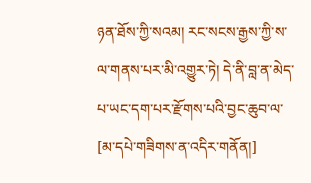ཉན་ཐོས་ཀྱི་སའམ། རང་སངས་རྒྱས་ཀྱི་ས་ལ་གནས་པར་མི་འགྱུར་ཏེ། དེ་ནི་བླ་ན་མེད་པ་ཡང་དག་པར་རྫོགས་པའི་བྱང་ཆུབ་ལ་
[མ་དཔེ་གཟིགས་ན་འདིར་གནོན།]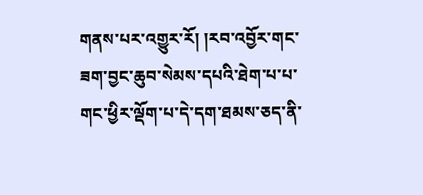གནས་པར་འགྱུར་རོ། །རབ་འབྱོར་གང་ཟག་བྱང་ཆུབ་སེམས་དཔའི་ཐེག་པ་པ་གང་ཕྱིར་ལྡོག་པ་དེ་དག་ཐམས་ཅད་ནི་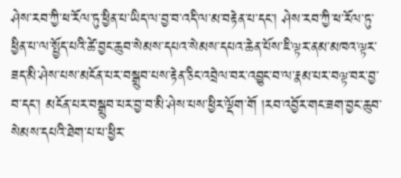ཤེས་རབ་ཀྱི་ཕ་རོལ་ཏུ་ཕྱིན་པ་ཡིད་ལ་བྱ་བ་འདི་ལ་མ་བརྟེན་པ་དང་། ཤེས་རབ་ཀྱི་ཕ་རོལ་ཏུ་ཕྱིན་པ་ལ་སྤྱོད་པའི་ཚེ་བྱང་ཆུབ་སེམས་དཔའ་སེམས་དཔའ་ཆེན་པོས་ཇི་ལྟར་ནམ་མཁའ་ལྟར་ཟད་མི་ཤེས་པས་མངོན་པར་བསྒྲུབ་པས་རྟེན་ཅིང་འབྲེལ་བར་འབྱུང་བ་ལ་རྣམ་པར་བལྟ་བར་བྱ་བ་དང་། མངོན་པར་བསྒྲུབ་པར་བྱ་བ་མི་ཤེས་པས་ཕྱིར་ལྡོག་གོ །རབ་འབྱོར་གང་ཟག་བྱང་ཆུབ་སེམས་དཔའི་ཐེག་པ་པ་ཕྱིར་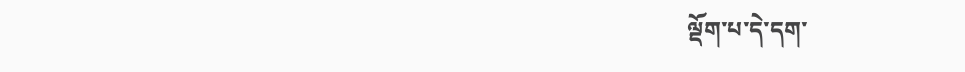ལྡོག་པ་དེ་དག་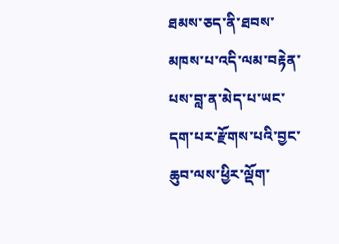ཐམས་ཅད་ནི་ཐབས་མཁས་པ་འདི་ལམ་བརྟེན་པས་བླ་ན་མེད་པ་ཡང་དག་པར་རྫོགས་པའི་བྱང་ཆུབ་ལས་ཕྱིར་ལྡོག་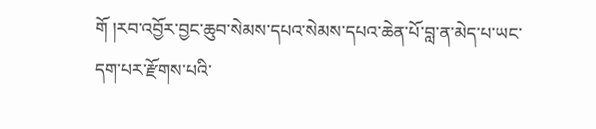གོ །རབ་འབྱོར་བྱང་ཆུབ་སེམས་དཔའ་སེམས་དཔའ་ཆེན་པོ་བླ་ན་མེད་པ་ཡང་དག་པར་རྫོགས་པའི་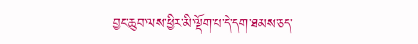བྱང་ཆུབ་ལས་ཕྱིར་མི་ལྡོག་པ་དེ་དག་ཐམས་ཅད་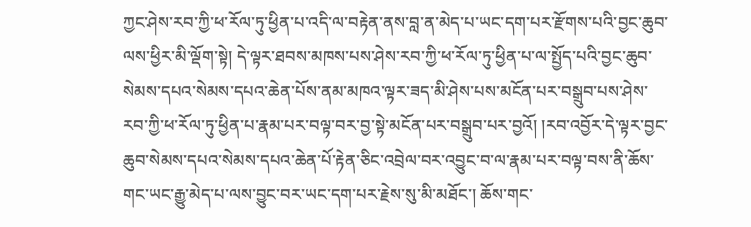ཀྱང་ཤེས་རབ་ཀྱི་ཕ་རོལ་ཏུ་ཕྱིན་པ་འདི་ལ་བརྟེན་ནས་བླ་ན་མེད་པ་ཡང་དག་པར་རྫོགས་པའི་བྱང་ཆུབ་ལས་ཕྱིར་མི་ལྡོག་སྟེ། དེ་ལྟར་ཐབས་མཁས་པས་ཤེས་རབ་ཀྱི་ཕ་རོལ་ཏུ་ཕྱིན་པ་ལ་སྤྱོད་པའི་བྱང་ཆུབ་སེམས་དཔའ་སེམས་དཔའ་ཆེན་པོས་ནམ་མཁའ་ལྟར་ཟད་མི་ཤེས་པས་མངོན་པར་བསྒྲུབ་པས་ཤེས་རབ་ཀྱི་ཕ་རོལ་ཏུ་ཕྱིན་པ་རྣམ་པར་བལྟ་བར་བྱ་སྟེ་མངོན་པར་བསྒྲུབ་པར་བྱའོ། །རབ་འབྱོར་དེ་ལྟར་བྱང་ཆུབ་སེམས་དཔའ་སེམས་དཔའ་ཆེན་པོ་རྟེན་ཅིང་འབྲེལ་བར་འབྱུང་བ་ལ་རྣམ་པར་བལྟ་བས་ནི་ཆོས་གང་ཡང་རྒྱུ་མེད་པ་ལས་བྱུང་བར་ཡང་དག་པར་རྗེས་སུ་མི་མཐོང་། ཆོས་གང་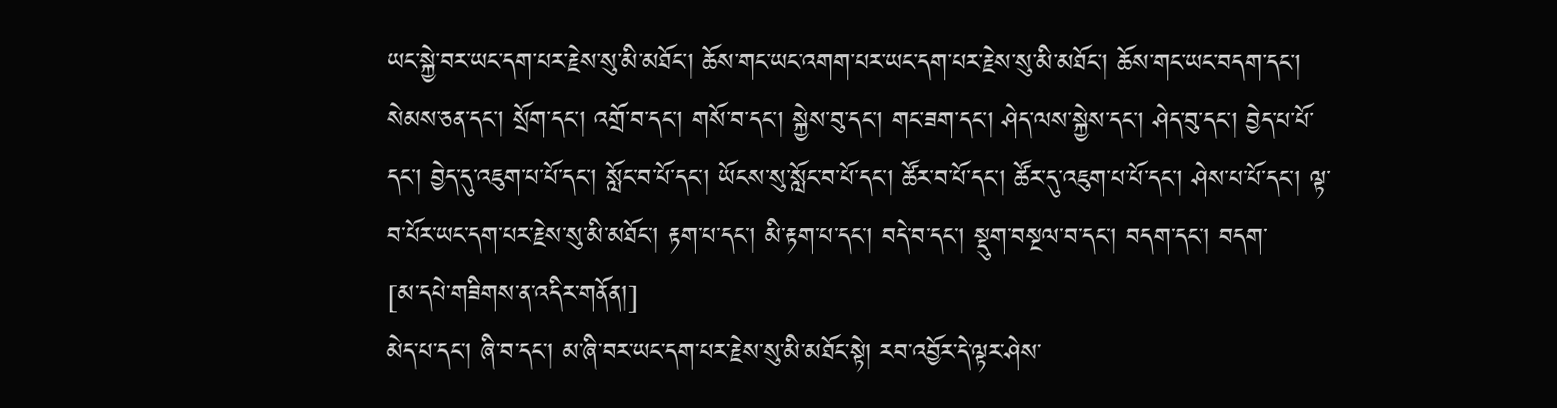ཡང་སྐྱེ་བར་ཡང་དག་པར་རྗེས་སུ་མི་མཐོང་། ཆོས་གང་ཡང་འགག་པར་ཡང་དག་པར་རྗེས་སུ་མི་མཐོང་། ཆོས་གང་ཡང་བདག་དང་། སེམས་ཅན་དང་། སྲོག་དང་། འགྲོ་བ་དང་། གསོ་བ་དང་། སྐྱེས་བུ་དང་། གང་ཟག་དང་། ཤེད་ལས་སྐྱེས་དང་། ཤེད་བུ་དང་། བྱེད་པ་པོ་དང་། བྱེད་དུ་འཇུག་པ་པོ་དང་། སློང་བ་པོ་དང་། ཡོངས་སུ་སློང་བ་པོ་དང་། ཚོར་བ་པོ་དང་། ཚོར་དུ་འཇུག་པ་པོ་དང་། ཤེས་པ་པོ་དང་། ལྟ་བ་པོར་ཡང་དག་པར་རྗེས་སུ་མི་མཐོང་། རྟག་པ་དང་། མི་རྟག་པ་དང་། བདེ་བ་དང་། སྡུག་བསྔལ་བ་དང་། བདག་དང་། བདག་
[མ་དཔེ་གཟིགས་ན་འདིར་གནོན།]
མེད་པ་དང་། ཞི་བ་དང་། མ་ཞི་བར་ཡང་དག་པར་རྗེས་སུ་མི་མཐོང་སྟེ། རབ་འབྱོར་དེ་ལྟར་ཤེས་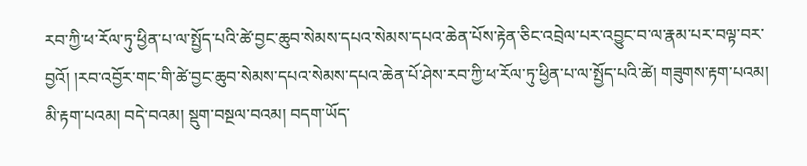རབ་ཀྱི་ཕ་རོལ་ཏུ་ཕྱིན་པ་ལ་སྤྱོད་པའི་ཚེ་བྱང་ཆུབ་སེམས་དཔའ་སེམས་དཔའ་ཆེན་པོས་རྟེན་ཅིང་འབྲེལ་པར་འབྱུང་བ་ལ་རྣམ་པར་བལྟ་བར་བྱའོ། །རབ་འབྱོར་གང་གི་ཚེ་བྱང་ཆུབ་སེམས་དཔའ་སེམས་དཔའ་ཆེན་པོ་ཤེས་རབ་ཀྱི་ཕ་རོལ་ཏུ་ཕྱིན་པ་ལ་སྤྱོད་པའི་ཚེ། གཟུགས་རྟག་པའམ། མི་རྟག་པའམ། བདེ་བའམ། སྡུག་བསྔལ་བའམ། བདག་ཡོད་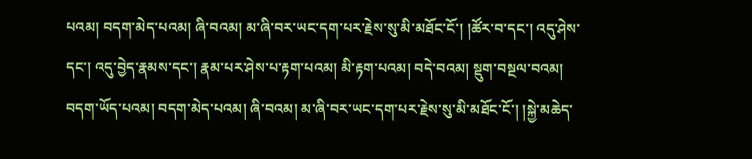པའམ། བདག་མེད་པའམ། ཞི་བའམ། མ་ཞི་བར་ཡང་དག་པར་རྗེས་སུ་མི་མཐོང་ངོ་། །ཚོར་བ་དང་། འདུ་ཤེས་དང་། འདུ་བྱེད་རྣམས་དང་། རྣམ་པར་ཤེས་པ་རྟག་པའམ། མི་རྟག་པའམ། བདེ་བའམ། སྡུག་བསྔལ་བའམ། བདག་ཡོད་པའམ། བདག་མེད་པའམ། ཞི་བའམ། མ་ཞི་བར་ཡང་དག་པར་རྗེས་སུ་མི་མཐོང་ངོ་། །སྐྱེ་མཆེད་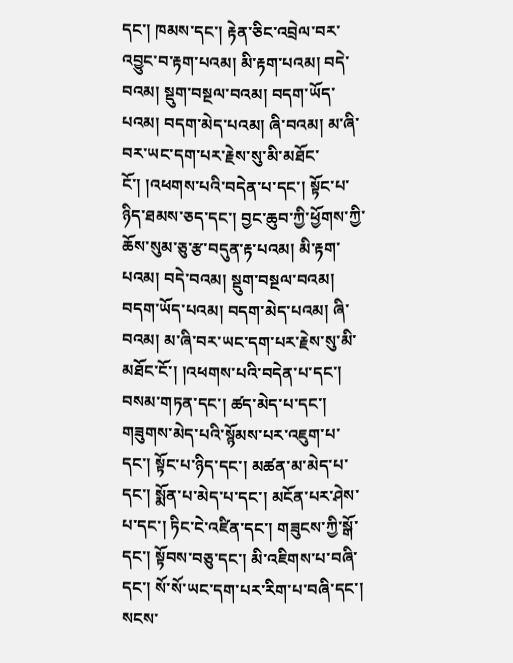དང་། ཁམས་དང་། རྟེན་ཅིང་འབྲེལ་བར་འབྱུང་བ་རྟག་པའམ། མི་རྟག་པའམ། བདེ་བའམ། སྡུག་བསྔལ་བའམ། བདག་ཡོད་པའམ། བདག་མེད་པའམ། ཞི་བའམ། མ་ཞི་བར་ཡང་དག་པར་རྗེས་སུ་མི་མཐོང་ངོ་། །འཕགས་པའི་བདེན་པ་དང་། སྟོང་པ་ཉིད་ཐམས་ཅད་དང་། བྱང་ཆུབ་ཀྱི་ཕྱོགས་ཀྱི་ཆོས་སུམ་ཅུ་རྩ་བདུན་རྟ་པའམ། མི་རྟག་པའམ། བདེ་བའམ། སྡུག་བསྔལ་བའམ། བདག་ཡོད་པའམ། བདག་མེད་པའམ། ཞི་བའམ། མ་ཞི་བར་ཡང་དག་པར་རྗེས་སུ་མི་མཐོང་ངོ་། །འཕགས་པའི་བདེན་པ་དང་། བསམ་གཏན་དང་། ཚད་མེད་པ་དང་། གཟུགས་མེད་པའི་སྙོམས་པར་འཇུག་པ་དང་། སྟོང་པ་ཉིད་དང་། མཚན་མ་མེད་པ་དང་། སྨོན་པ་མེད་པ་དང་། མངོན་པར་ཤེས་པ་དང་། ཏིང་ངེ་འཛིན་དང་། གཟུངས་ཀྱི་སྒོ་དང་། སྟོབས་བཅུ་དང་། མི་འཇིགས་པ་བཞི་དང་། སོ་སོ་ཡང་དག་པར་རིག་པ་བཞི་དང་། སངས་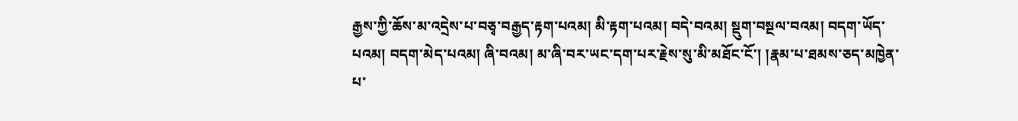རྒྱས་ཀྱི་ཆོས་མ་འདྲེས་པ་བཅྭ་བརྒྱད་རྟག་པའམ། མི་རྟག་པའམ། བདེ་བའམ། སྡུག་བསྔལ་བའམ། བདག་ཡོད་པའམ། བདག་མེད་པའམ། ཞི་བའམ། མ་ཞི་བར་ཡང་དག་པར་རྗེས་སུ་མི་མཐོང་ངོ་། །རྣམ་པ་ཐམས་ཅད་མཁྱེན་པ་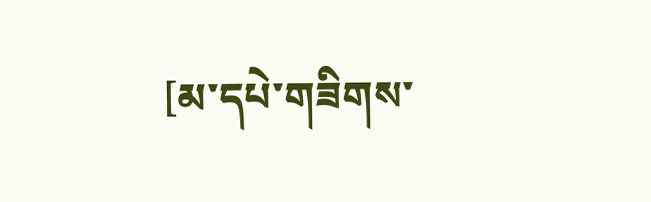[མ་དཔེ་གཟིགས་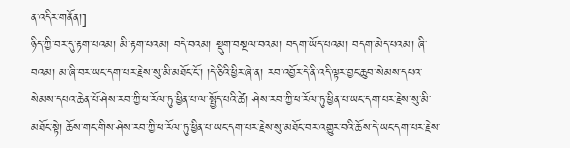ན་འདིར་གནོན།]
ཉིད་ཀྱི་བར་དུ་རྟག་པའམ། མི་རྟག་པའམ། བདེ་བའམ། སྡུག་བསྔལ་བའམ། བདག་ཡོད་པའམ། བདག་མེད་པའམ། ཞི་བའམ། མ་ཞི་བར་ཡང་དག་པར་རྗེས་སུ་མི་མཐོང་ངོ་། །དེ་ཅིའི་ཕྱིར་ཞེ་ན། རབ་འབྱོར་དེ་ནི་འདི་ལྟར་བྱང་ཆུབ་སེམས་དཔའ་སེམས་དཔའ་ཆེན་པོ་ཤེས་རབ་ཀྱི་ཕ་རོལ་ཏུ་ཕྱིན་པ་ལ་སྤྱོད་པའི་ཚེ། ཤེས་རབ་ཀྱི་ཕ་རོལ་ཏུ་ཕྱིན་པ་ཡང་དག་པར་རྗེས་སུ་མི་མཐོང་སྟེ། ཆོས་གང་གིས་ཤེས་རབ་ཀྱི་ཕ་རོལ་ཏུ་ཕྱིན་པ་ཡང་དག་པར་རྗེས་སུ་མཐོང་བར་འགྱུར་བའི་ཆོས་དེ་ཡང་དག་པར་རྗེས་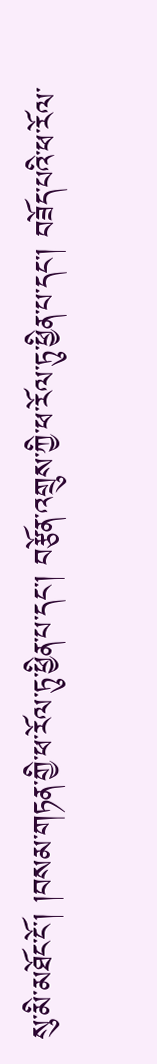སུ་མི་མཐོང་ངོ་། །བསམ་གཏན་གྱི་ཕ་རོལ་ཏུ་ཕྱིན་པ་དང་། བརྩོན་འགྲུས་ཀྱི་ཕ་རོལ་ཏུ་ཕྱིན་པ་དང་། བཟོད་པའི་ཕ་རོལ་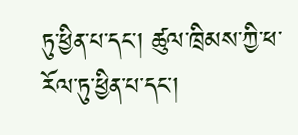ཏུ་ཕྱིན་པ་དང་། ཚུལ་ཁྲིམས་ཀྱི་ཕ་རོལ་ཏུ་ཕྱིན་པ་དང་།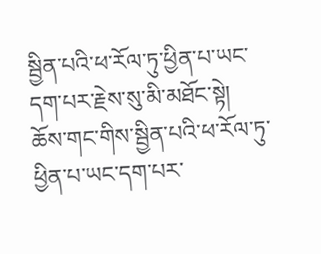སྦྱིན་པའི་ཕ་རོལ་ཏུ་ཕྱིན་པ་ཡང་དག་པར་རྗེས་སུ་མི་མཐོང་སྟེ། ཆོས་གང་གིས་སྦྱིན་པའི་ཕ་རོལ་ཏུ་ཕྱིན་པ་ཡང་དག་པར་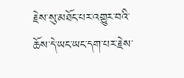རྗེས་སུ་མཐོང་པར་འགྱུར་བའི་ཆོས་དེ་ཡང་ཡང་དག་པར་རྗེས་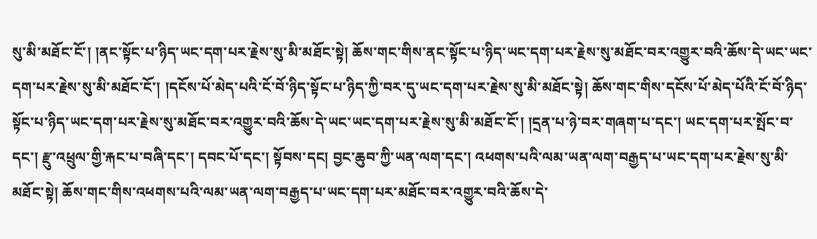སུ་མི་མཐོང་ངོ་། །ནང་སྟོང་པ་ཉིད་ཡང་དག་པར་རྗེས་སུ་མི་མཐོང་སྟེ། ཆོས་གང་གིས་ནང་སྟོང་པ་ཉིད་ཡང་དག་པར་རྗེས་སུ་མཐོང་བར་འགྱུར་བའི་ཆོས་དེ་ཡང་ཡང་དག་པར་རྗེས་སུ་མི་མཐོང་ངོ་། །དངོས་པོ་མེད་པའི་ངོ་བོ་ཉིད་སྟོང་པ་ཉིད་ཀྱི་བར་དུ་ཡང་དག་པར་རྗེས་སུ་མི་མཐོང་སྟེ། ཆོས་གང་གིས་དངོས་པོ་མེད་པོའི་ངོ་བོ་ཉིད་སྟོང་པ་ཉིད་ཡང་དག་པར་རྗེས་སུ་མཐོང་བར་འགྱུར་བའི་ཆོས་དེ་ཡང་ཡང་དག་པར་རྗེས་སུ་མི་མཐོང་ངོ་། །དྲན་པ་ཉེ་བར་གཞག་པ་དང་། ཡང་དག་པར་སྤོང་བ་དང་། རྫུ་འཕྲུལ་གྱི་རྐང་པ་བཞི་དང་། དབང་པོ་དང་། སྟོབས་དང། བྱང་ཆུབ་ཀྱི་ཡན་ལག་དང་། འཕགས་པའི་ལམ་ཡན་ལག་བརྒྱད་པ་ཡང་དག་པར་རྗེས་སུ་མི་མཐོང་སྟེ། ཆོས་གང་གིས་འཕགས་པའི་ལམ་ཡན་ལག་བརྒྱད་པ་ཡང་དག་པར་མཐོང་བར་འགྱུར་བའི་ཆོས་དེ་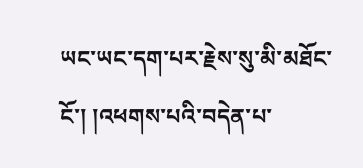ཡང་ཡང་དག་པར་རྗེས་སུ་མི་མཐོང་ངོ་། །འཕགས་པའི་བདེན་པ་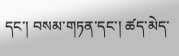དང་། བསམ་གཏན་དང་། ཚད་མེད་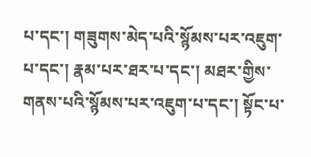པ་དང་། གཟུགས་མེད་པའི་སྙོམས་པར་འཇུག་པ་དང་། རྣམ་པར་ཐར་པ་དང་། མཐར་གྱིས་གནས་པའི་སྙོམས་པར་འཇུག་པ་དང་། སྟོང་པ་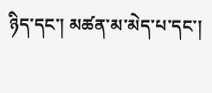ཉིད་དང་། མཚན་མ་མེད་པ་དང་།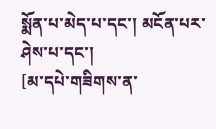སྨོན་པ་མེད་པ་དང་། མངོན་པར་ཤེས་པ་དང་།
[མ་དཔེ་གཟིགས་ན་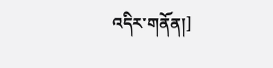འདིར་གནོན།]